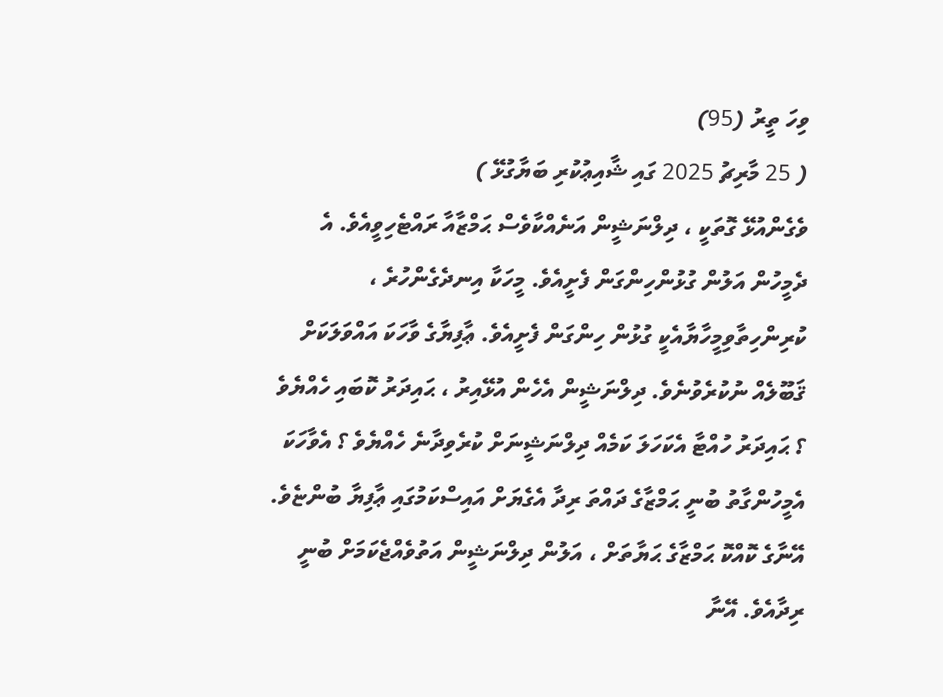ވިހަ ތީރު (95)
( 25 މާރިޗު 2025 ގައި ޝާއިޢުކުރި ބަޔާގުޅޭ )
ވެގެންއުޅޭ ގޮތަކީ ، ދިލްނަޝީން އަނެއްކާވެސް ޙަމްޒާއާ ރައްޓެހިވީއެވެ. އެ ދެމީހުން އަލުން ގުޅުންހިންގަން ފެށީއެވެ. މީހަކާ އިނދެގެންހުރެ ، ކުރިންހިތާވިމީހާޔާއެކީ ގުޅުން ހިންގަން ފެށީއެވެ. ޢާފިޔާގެ ވާހަކަ އައްވަލަކަށް ޤަބޫލެއް ނުކުރެވުނެވެ. ދިލްނަޝީން އެހެން އުޅޭއިރު ، ޙައިދަރު ކޮބައި ހެއްޔެވެ ؟ ޙައިދަރު ހުއްޓާ އެކަހަލަ ކަމެއް ދިލްނަޝީނަށް ކުރެވިދާނެ ހެއްޔެވެ ؟ އެވާހަކަ އެމީހުންގާތު ބުނީ ޙަމްޒާގެ ދައްތަ ރިދާ އެގެޔަށް އައިސްކަމުގައި ޢާފިޔާ ބުންޏެވެ. އޭނާގެ ކޮއްކޮ ޙަމްޒާގެ ޙަޔާތަށް ، އަލުން ދިލްނަޝީން އަތުވެއްޖެކަމަށް ބުނީ ރިދާއެވެ. އޭނާ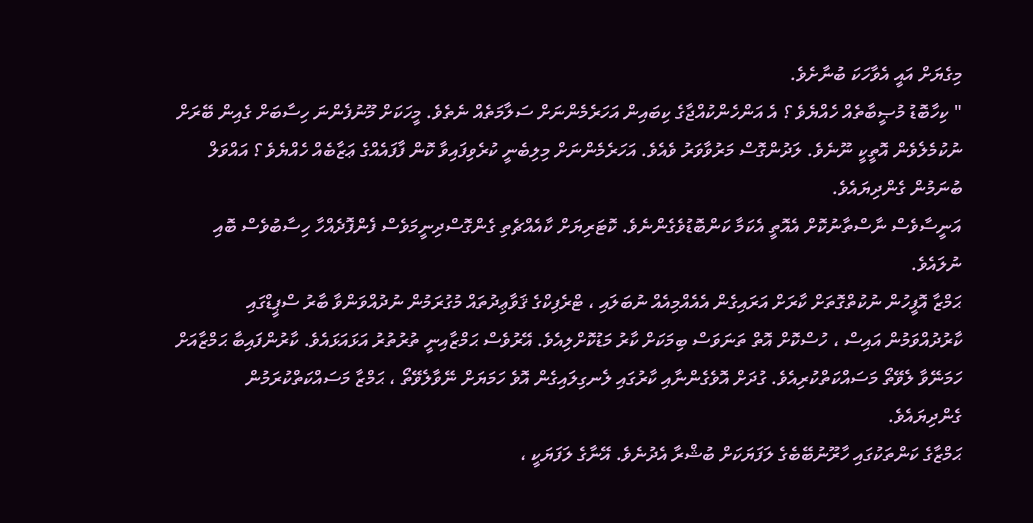މިގެޔަށް އައީ އެވާހަކަ ބުނާށެވެ.
" ކިހާބޮޑު މުޞީބާތެއް ހެއްޔެވެ ؟ އެ އަންހެންކުއްޖާގެ ކިބައިން އަހަރެމެންނަށް ސަލާމަތެއް ނެތެވެ. މީހަކަށް މޫނުފެންނަ ހިސާބަށް ގެއިން ބޭރަށް ނުކުމެލެވެން އޮތީކީ ނޫނެވެ. ލަދުންގޮސް މަރުވާވަރު ވެއެވެ. އަހަރެމެންނަށް މިލިބެނީ ކުރެވިފައިވާ ކޮން ފާފައެއްގެ ޢަޒާބެއް ހެއްޔެވެ ؟ އައްވަލް ބުނަމުން ގެންދިޔައެވެ.
އަނީސާވެސް ނާސްތާނުކޮށް އެއޮތީ އެކަމާ ކަންބޮޑުވެގެންނެވެ. ކޮޓަރިޔަށް ކާއެއްޗެތި ގެންގޮސްދިނީމަވެސް ފެންފޮދެއްހާ ހިސާބުވެސް ބޮއި ނުލައެވެ.
ޙަމްޒާ އޮފީހުން ނުކުތްގޮތަށް ކާރަށް އަރައިގެން އެއެއްމިއެއް ނުބަލައި ، ޓްރެފިކްގެ ޤަވާޢިދުތައް މުގުރަމުން ނުދުއްވަންވާ ބާރު ސްޕީޑްގައި ކާރުދުއްވަމުން އައިސް ، ހުސްކޮށް އޮތް ތަނަވަސް ބިމަކަށް ކާރު މަޑުކޮށްލިއެވެ. އޭރުވެސް ޙަމްޒާއިނީ ތުރުތުރު އަޅައަޅައެވެ. ކާރުންފައިބާ ޙަމްޒާއަށް ހަމަނޭވާ ލެވޭތޯ މަސައްކަތްކުރިއެވެ. ގުދަށް އޮވެގެންނާއި ކާރުގައި ލެނގިލައިގެން އޮވެ ހަމަޔަށް ނޭވާލެވޭތޯ ، ޙަމްޒާ މަސައްކަތްކުރަމުން ގެންދިޔައެވެ.
ޙަމްޒާގެ ކަންތަކުގައި ހާރޫނުބޭބެގެ ލަފަޔަކަށް ބުޝްރާ އެދުނެވެ. އޭނާގެ ލަފަޔަކީ ،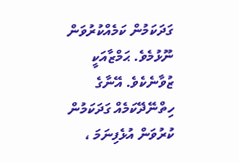ގަދަކަމުން ކަމެއްކުރުވަން ނޫޅުމެވެ. ޙަމްޒާއަކީ ޒުވާނެކެވެ. އޭނާގެ ހިތްނޭދޭކަމެއް ގަދަކަމުން ކުރުވަން އުޅެފިނަމަ ،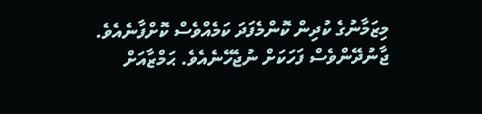މިޒަމާނުގެ ކުދިން ކޮންމެފަދަ ކަމެއްވެސް ކޮށްފާނެއެވެ. ޖާނުދޭންވެސް ފަހަކަށް ނުޖެހޭނެއެވެ. ޙަމްޒާއަށް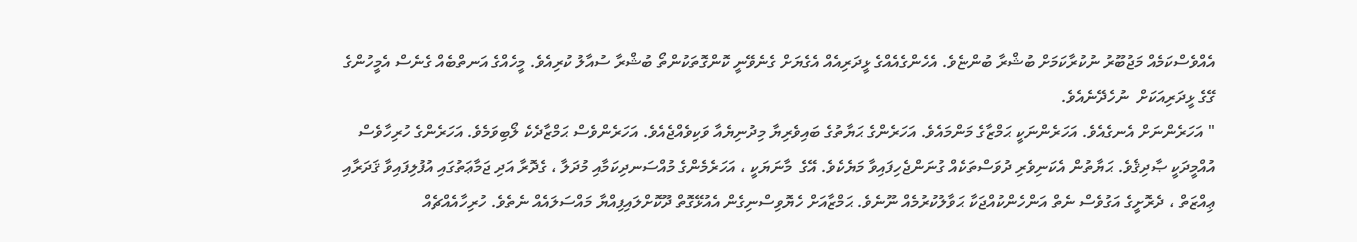އެއްވެސްކަމެއް މަޖުބޫރު ނުކުރާކަމަށް ބުޝްރާ ބުންޏެވެ. އެހެންގެއެއްގެ ޅީދަރިއެއް އެގެޔަށް ގެނެވޭނީ ކޮންގޮތަކުންތޯ ބުޝްރާ ސުއާލު ކުރިއެވެ. މީހެއްގެ އަނތްބެއް ގެނެސް އެމީހުންގެ ގޭގެ ޅީދަރިއަކަށް  ނުހެދޭނެއެވެ.
" އަހަރެންނަށް އެނގެއެވެ. އަހަރެންނަކީ ޙަމްޒާގެ މަންމައެވެ. އަހަރެންގެ ޙަޔާތުގެ ބައިވެރިޔާ މިދުނިޔެއާ ވަކިވެއްޖެއެވެ. އަހަރެންވެސް ޙަމްޒާދެކެ ލޯބިވަމެވެ. އަހަރެންގެ ހުރިހާވެސް އުއްމީދަކީ ޞާދިޤެވެ. ޙަޔާތުން އެކަނިވެރި ދުވަސްތަކެއް ގުނަންޖެހިފައިވާ މަޔެކެވެ. އޭގެ  މާނަޔަކީ ، އަހަރެމެންގެ މުއްސަނދިކަމާއި މުދަލާ ، ގެދޮރާ އަދި ޖަމާޢަތުގައި އުފުލިފައިވާ ޤަދަރާއި ޢިއްޒަތް ، ދެރޮށީގެ އަގުވެސް ނެތް އަންހެންކުއްޖަކާ ޙަވާލުކުރުމެއް ނޫނެވެ. ޙަމްޒާއަށް ހެޔޮވިސްނިގެން އެއުޅޭގޮތް ދޫކޮށްލައިފިއްޔާ މައްސަލައެއް ނެތެވެ. ހުރިހާއެއްޗެއް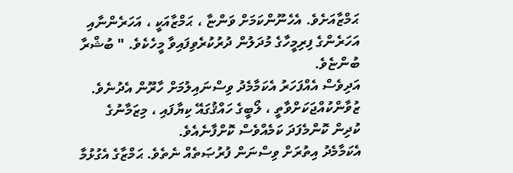ޙަމްޒާއަށެވެ. އެހެނޫންކަމަށް ވަންޏާ ، ޙަމްޒާއަކީ ، އަހަރެންނާއި އަހަރެންގެ ފިރިމީހާގެ މުދަލުން ދުރުކުރެވިފައިވާ މީހެކެވެ. " ބުޝްރާ ބުންޏެވެ.
އަދިވެސް އެއްފަހަރު އެކަމާމެދު ވިސްނައިލުމަށް ހާރޫން އެދުނެވެ. ޒުވާންކުއްޖަކަށްވާތީ ، ލޯބީގެ ހައްޤުގައޭ ކިޔާފައި ، މިޒަމާނުގެ ކުދިން ކޮންމެފަދަ ކަމެއްވެސް ކޮށްފާނެއެވެ.
އެކަމާމެދު އިތުރަށް ވިސްނަން ފުރުޞަތެއް ނެތެވެ. ޙަމްޒާގެ އެގުޅުމާ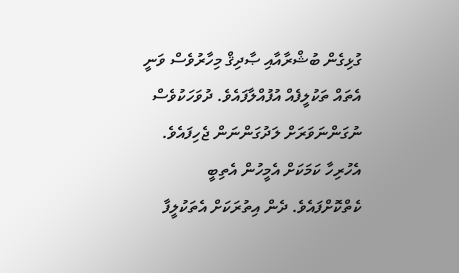ގުޅިގެން ބުޝްރާއާއި ޞާދިޤް މިހާރުވެސް ވަނީ އެތައް ތަކުލީފެއް އުފުއްލާފައެވެ. ދުވަހަކުވެސް ނުގަންނަވަރަށް ލަދުގަންނަން ޖެހިފައެވެ. އެހުރިހާ ކަމަކަށް އެމީހުން އެތިބީ ކެތްކޮށްފައެވެ. ދެން އިތުރަކަށް އެތަކުލީފާ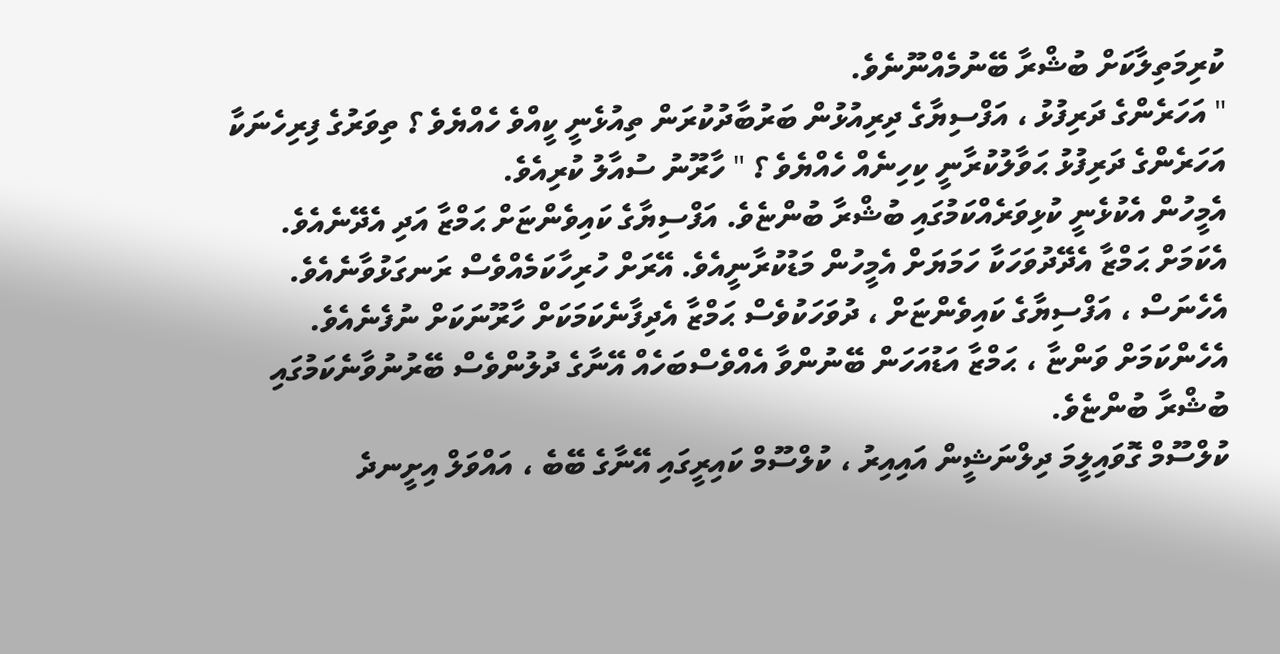ކުރިމަތިލާކަށް ބުޝްރާ ބޭނުމެއްނޫނެވެ.
" އަހަރެންގެ ދަރިފުޅު ، އަފްސިޔާގެ ދިރިއުޅުން ބަރުބާދުކުރަން ތިއުޅެނީ ކީއްވެ ހެއްޔެވެ ؟ ތިވަރުގެ ފިރިހެނަކާ އަހަރެންގެ ދަރިފުޅު ޙަވާލުކުރާނީ ކިހިނެއް ހެއްޔެވެ ؟ " ހާރޫނު ސުއާލު ކުރިއެވެ.
އެމީހުން އެކުޅެނީ ކުޅިވަރެއްކަމުގައި ބުޝްރާ ބުންޏެވެ. އަފްސިޔާގެ ކައިވެންޏަށް ޙަމްޒާ އަދި އެދޭނެއެވެ. އެކަމަށް ޙަމްޒާ އެދޭދުވަހަކާ ހަމަޔަށް އެމީހުން މަޑުކުރާނީއެވެ. އޭރަށް ހުރިހާކަމެއްވެސް ރަނގަޅުވާނެއެވެ. އެހެނަސް ، އަފްސިޔާގެ ކައިވެންޏަށް ، ދުވަހަކުވެސް ޙަމްޒާ އެދިފާނެކަމަކަށް ހާރޫނަކަށް ނުފެނެއެވެ. އެހެންކަމަށް ވަންޏާ ، ޙަމްޒާ އަޑުއަހަން ބޭނުންވާ އެއްވެސްބަހެއް އޭނާގެ ދުލުންވެސް ބޭރުނުވާނެކަމުގައި ބުޝްރާ ބުންޏެވެ.
ކުލްސޫމް ގޮވައިލީމަ ދިލްނަޝީން އައިއިރު ، ކުލްސޫމް ކައިރީގައި އޭނާގެ ބޭބެ ، އައްވަލް އިށީނދެ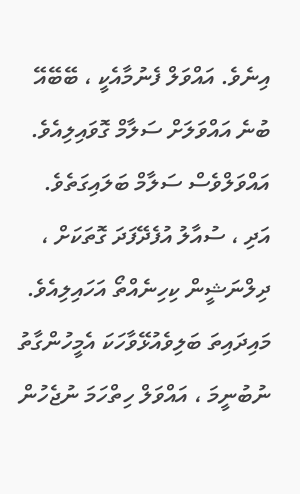އިނެވެ. އައްވަލް ފެނުމާއެކީ ، ބޭބޭއޭ ބުނެ އައްވަލަށް ސަލާމް ގޮވައިލިއެވެ. އައްވަލްވެސް ސަލާމް ބަލައިގަތެވެ. އަދި ، ސުއާލު އުފެދޭފަދަ ގޮތަކަށް ، ދިލްނަޝީން ކިހިނެއްތޯ އަހައިލިއެވެ. މައިދައިތަ ބަލިވެއުޅޭވާހަކަ އެމީހުންގާތު ނުބުނީމަ ، އައްވަލް ހިތްހަމަ ނުޖެހުން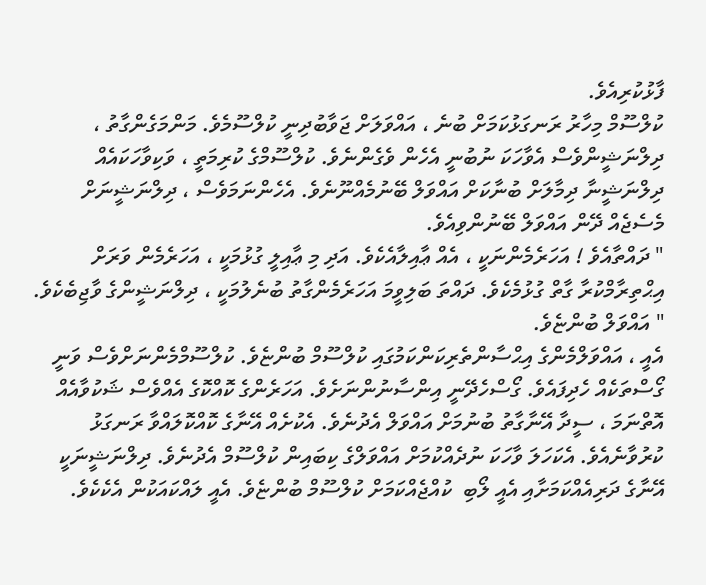ފާޅުކުރިއެވެ.
ކުލްސޫމް މިހާރު ރަނގަޅުކަމަށް ބުނެ ، އައްވަލަށް ޖަވާބުދިނީ ކުލްސޫމެވެ. މަންމަގެންގާތު ، ދިލްނަޝީންވެސް އެވާހަކަ ނުބުނީ އެހެން ވެގެންނެވެ. ކުލްސޫމްގެ ކުރިމަތީ ، ވަކިވާހަކައެއް ދިލްނަޝީނާ ދިމާލަށް ބުނާކަށް އައްވަލް ބޭނުމެއްނޫނެވެ. އެހެންނަމަވެސް ، ދިލްނަޝީނަށް މެސެޖެއް ދޭން އައްވަލް ބޭނުންވިއެވެ.
" ދައްތާއެވެ ! އަހަރެމެންނަކީ ، އެއް ޢާއިލާއެކެވެ. އަދި މި ޢާއިލީ ގުޅުމަކީ ، އަހަރެމެން ވަރަށް އިޙްތިރާމްކުރާ ގާތް ގުޅުމެކެވެ. ދައްތަ ބަލިވީމަ އަހަރެމެންގާތު ބުނެލުމަކީ ، ދިލްނަޝީންގެ ވާޖިބެކެވެ. " އައްވަލް ބުންޏެވެ.
އެއީ ، އައްވަލްމެންގެ އިޙްސާންތެރިކަންކަމުގައި ކުލްސޫމް ބުންޏެވެ. ކުލްސޫމްމެންނަށްވެސް ވަނީ ގޯސްތަކެއް ހެދިފައެވެ. ގޯސްހެދޭނީ އިންސާނުންނަށެވެ. އަހަރެންގެ ކޮއްކޮގެ އެއްވެސް ޝަކުވާއެއް އޮތްނަމަ ، ސީދާ އޭނާގާތު ބުނުމަށް އައްވަލް އެދުނެވެ. އެކުށެއް އޭނާގެ ކޮއްކޮލައްވާ ރަނގަޅު ކުރުވާނެއެވެ. އެކަހަލަ ވާހަކަ ނުދެއްކުމަށް އައްވަލްގެ ކިބައިން ކުލްސޫމް އެދުނެވެ. ދިލްނަޝީނަކީ އޭނާގެ ދަރިއެއްކަމަށާއި އެއީ ލޯބި  ކުއްޖެއްކަމަށް ކުލްސޫމް ބުންޏެވެ. އެއީ ލައްކައަކުން އެކެކެވެ.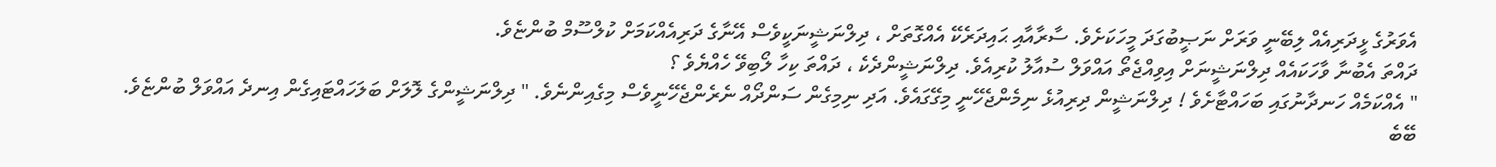އެވަރުގެ ޅީދަރިއެއް ލިބޭނީ ވަރަށް ނަޞީބުގަދަ މީހަކަށެވެ. ސާރާއާއި ޙައިދަރެކޭ އެއްގޮތަށް ، ދިލްނަޝީނަކީވެސް އޭނާގެ ދަރިއެއްކަމަށް ކުލްސޫމް ބުންޏެވެ.
ދައްތަ އެބުނާ ވާހަކައެއް ދިލްނަޝީނަށް އިވިއްޖެތޯ އައްވަލް ސުއާލު ކުރިއެވެ. ދިލްނަޝީންދެކެ ، ދައްތަ ކިހާ ލޯބިވޭ ހެއްޔެވެ ؟
" އެއްކަމެއް ހަނދާނުގައި ބަހައްޓާށެވެ ! ދިލްނަޝީން ދިރިއުޅެ ނިމެންޖެހޭނީ މިގޭގައެވެ. އަދި ނިމިގެން ސަންދޯއް ނެރެންޖެހޭނީވެސް މިގެއިންނެވެ. " ދިލްނަޝީންގެ ލޮލަށް ބަލަހައްޓައިގެން އިނދެ އައްވަލް ބުންޏެވެ.
ބޭބެ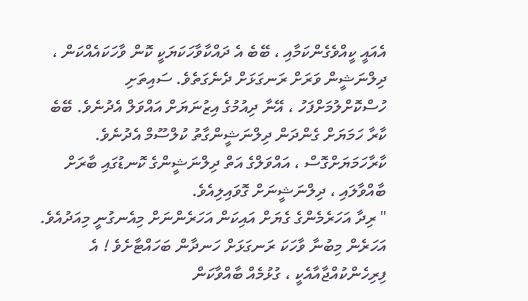އެއައީ ކީއްވެގެންކަމާއި ، ބޭބެ އެ ދައްކާވާހަކަޔަކީ ކޮން ވާހަކައެއްކަން ، ދިލްނަޝީން ވަރަށް ރަނގަޅަށް ދެނެގަތެވެ. ސައިތަށި ހުސްކޮށްލުމަށްފަހު ، އޭނާ ދިއުމުގެ އިޒުނަޔަށް އައްވަލް އެދުނެވެ. ބޭބެ ކާރާ ހަމަޔަށް ގެންދަން ދިލްނަޝީންގާތު ކުލްސޫމް އެދުނެވެ.
ކާރާހަމަޔަށްގޮސް ، އައްވަލްގެ އަތް ދިލްނަޝީންގެ ކޮނޑުގައި ބާރަށް ބާއްވާލައި ، ދިލްނަޝީނަށް ގޮވައިލިއެވެ.
" ރިދާ އަހަރެމެންގެ ގެޔަށް އައިކަން އަހަރެންނަށް މިއެނގުނީ މިއަދުއެވެ. އަހަރެން މިބުނާ ވާހަކަ ރަނގަޅަށް ހަނދާން ބަހައްޓާށެވެ ! އެ ފިރިހެންކުއްޖާއާއެކީ ، ގުޅުމެއް ބާއްވާކަން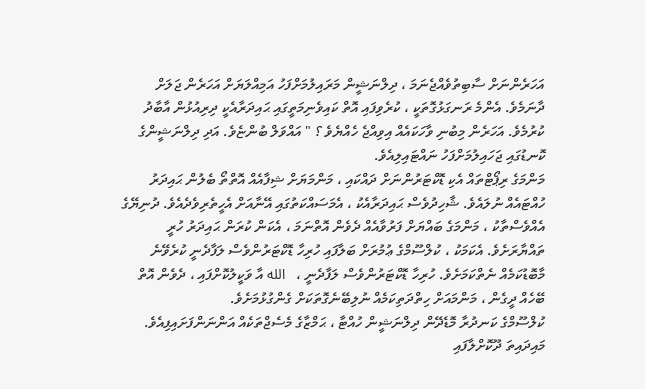އަހަރެންނަށް ސާބިތުވެއްޖެނަމަ ، ދިލްނަޝީން މަރައިލުމަށްފަހު އަމިއްލަޔަށް އަހަރެން ޖަލަށް ދާނަމެވެ. އެންމެ ރަނގަޅުގޮތަކީ ، ކުރެވިފައި އޮތް ކައިވެނިމަތީގައި ޙައިދަރާއެކީ ދިރިއުޅުން އާބާދު ކުރުމެވެ. އަހަރެން މިބުނި ވާހަކައެއް އިވިއްޖެ ހެއްޔެވެ ؟ " އައްވަލް ބުންޏެވެ. އަދި ދިލްނަޝީންގެ ކޮނޑުގައި ޖަހައިލުމަށްފަހު ނައްޓައިލިއެވެ.
މަންމަގެ ރިޕޯޓްތައް އެކި ޑޮކްޓަރުންނަށް ދައްކައި ، މަންމަޔަށް ޝިފާއެއް އޮތްތޯ ބެލުން ޙައިދަރު ހުއްޓައެއް ނުލައެވެ. ޝާހިދުވެސް ޙައިދަރާއެކު ، އެމަސައްކަތުގައި އޭނާއަށް އެހީތެރިވެދެއެވެ. ދުނިޔޭގެ އެއްވެސްތާކު ، މަންމަގެ ބައްޔަށް ފަރުވާއެއް ދެވެން އޮތްނަމަ ، އެކަން ކުރަން ޙައިދަރު ހުރީ ތައްޔާރަށެވެ. އެކަމަކު ، ކުލްސޫމްގެ ޢުމުރަށް ބަލާފައި ހުރިހާ ޑޮކްޓަރުންވެސް ލަފާދެނީ ކުރެވޭނެ މާބޮޑުކަމެއް ނެތްކަމަށެވެ. ހުރިހާ ޑޮކްޓަރުންވެސް ލަފާދެނީ ،   الله އާ ވަކީލުކޮށްފައި ، ދެވެން އޮތް ބޭހެއް ދީގެން ، މަންމައަށް ހިތްދަތިކަމެއް ނުލިބޭނެގޮތަކަށް ގެންގުޅުމަށެވެ.
ކުލްސޫމްގެ ކަނދުރާ މޮޑެދޭން ދިލްނަޝީން ހުއްޓާ ، ޙަމްޒާގެ މެސެޖްތަކެއް އަންނަންފަށައިފިއެވެ. މައިދައިތަ ދޫކޮށްލާފައި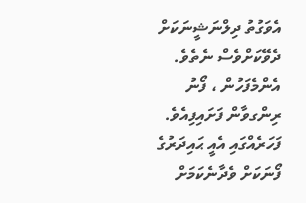އެވަގުތު ދިލްނަޝީނަކަށް ދެވޭކަށްވެސް ނެތެވެ. އެންމެފަހުން ، ފޯނު ރިންގވާން ފަށައިފިއެވެ. ފަހަރެއްގައި އެއީ ޙައިދަރުގެ ފޯނަކަށް ވެދާނެކަމަށް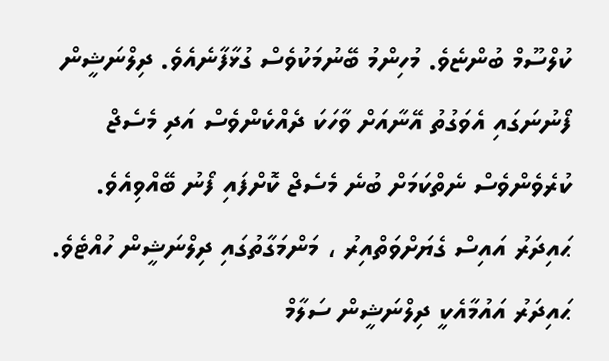ކުލްސޫމް ބުންޏެވެ. މުހިންމު ބޭނުމަކުވެސް ގުޅާފާނެއެވެ. ދިލްނަޝީން ފޯނުނަގައި އެވަގުތު އޭނާއަށް ވާހަކަ ދެއްކެންވެސް އަދި މެސެޖް ކުރެވެންވެސް ނެތްކަމަށް ބުނެ މެސެޖް ކޮށްފައި ފޯނު ބޭއްވިއެވެ.
ޙައިދަރު އައިސް ގެޔަށްވަތްއިރު ، މަންމަގާތުގައި ދިލްނަޝީން ހުއްޓެވެ. ޙައިދަރު އައުމާއެކީ ދިލްނަޝީން ސަލާމް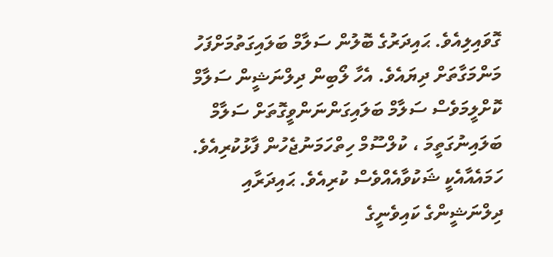ގޮވައިލިއެވެ. ޙައިދަރުގެ ބޮލުން ސަލާމް ބަލައިގަތުމަށްފަހު މަންމަގާތަށް ދިޔައެވެ. އެހާ ލޯބިން ދިލްނަޝީން ސަލާމް ކޮށްލީމަވެސް ސަލާމް ބަލައިގަންނަންވީގޮތަށް ސަލާމް ބަލައިނުގަތީމަ ، ކުލްސޫމް ހިތްހަމަނުޖެހުން ފާޅުކުރިއެވެ. ހަމައެއާއެކީ ޝަކުވާއެއްވެސް ކުރިއެވެ. ޙައިދަރާއި ދިލްނަޝީންގެ ކައިވެނީގެ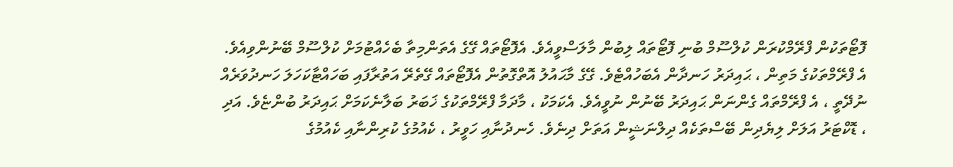ފޮޓޯތަކުން ފްރޭމްކުރަން ކުލްސޫމް ބުނި ފޮޓޯތައް ލިބުން މާލަސްވީއެވެ. އެފޮޓޯތައް ގޭގެ އެތަންމިތާ ބެހެއްޓުމަށް ކުލްސޫމް ބޭނުންވިއެވެ. އެ ފްރޭމްތަކުގެ މަތިން ، ޙައިދަރު ހަނދާން އެބަހުއްޓެވެ. ގޭގެ މާޙައުލު އޮތްގޮތުން އެފޮޓޯތައް ގޭތެރޭ އަތުރާފައި ބަހައްޓާކަހަލަ ހަނދުވަރެއް ނުދޭތީ ، އެ ފްރޭމްތައް ގެންނަން ޙައިދަރު ބޭނުން ނުވީއެވެ. އެކަމަކު ، މާދަމާ ފްރޭމްތަކުގެ ޚަބަރު ބަލާނެކަމަށް ޙައިދަރު ބުންޏެވެ. އަދި ، ޑޮކްޓަރު އަލަށް ލިޔެދިން ބޭސްތަކެއް ދިލްނަޝީން އަތަށް ދިނެވެ. ހެނދުނާއި ހަވީރު ، ކެއުމުގެ ކުރިންނާއި ކެއުމުގެ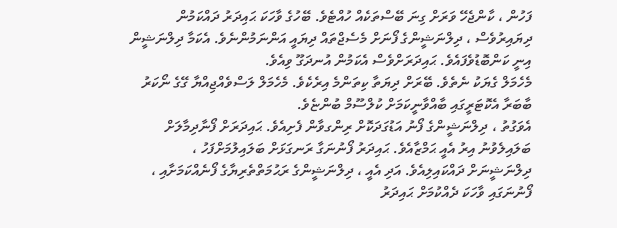ފަހުން ، ކާންޖެހޭ ވަރަށް ގިނަ ބޭސްތަކެއް ހުއްޓެވެ. ބޭހުގެ ވާހަކަ ޙައިދަރު ދައްކަމުން ދިޔައިރުވެސް ، ދިލްނަޝީންގެ ފޯނަށް މެސެޖްތައް ދިޔައީ އަންނަމުންނެވެ. އެކަމާ ދިލްނަޝީން އިނީ ކަންބޮޑުވެފައެވެ. ޙައިދަރަށްވެސް އެކަމުން އުނދަގޫ ވިއެވެ.
މެހެމަލް ގެޔަކު ނެތެވެ. ބޭރަށް ދިޔަތާ ކިތަންމެ އިރެކެވެ. މެހެމަލް ލަސްވެއްޖިއްޔާ ގޭގެ ނޯކަރު ބާބަރާ އެކޮޓަރީގައި ބާއްވާނީކަމަށް ކުލްސޫމް ބުންޏެވެ.
އެވަގުތު ، ދިލްނަޝީންގެ ފޯނު އަޑުގަދަކޮށް ރިންގވާން ފެށިއެވެ. ޙައިދަރަށް ފޯނާދިމާލަށް ބަލައިލެވުނު އިރު އެއީ ޙަމްޒާއެވެ. ޙައިދަރު ފޯނުނަގާ ރަނގަޅަށް ބަލައިލުމަށްފަހު ، ދިލްނަޝީނަށް ދައްކައިލިއެވެ. އަދި އެއީ ، ދިލްނަޝީންގެ ރަޙުމަތްތެރިޔާގެ ފޯނެއްކަމަށާއި ، ފޯނުނަގައި ވާހަކަ ދެއްކުމަށް ޙައިދަރު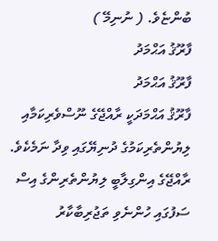ބުންޏެވެ. ( ނުނިމޭ )
ފާރޫޤު އަޙްމަދު
ފާރޫޤު އަޙްމަދު
ފާރޫޤު އަޙްމަދަކީ ރާއްޖޭގެ ނޫސްވެރިކަމާއި ލިޔުންތެރިކަމުގެ ދުނިޔޭގައި ވިދާ ނަމެކެވެ. ރާއްޖޭގެ އިންގިލާބީ ލިޔުންތެރިންގެ އިސް ސަފުގައި ހުންނެވި ތަޖުރިބާކާރު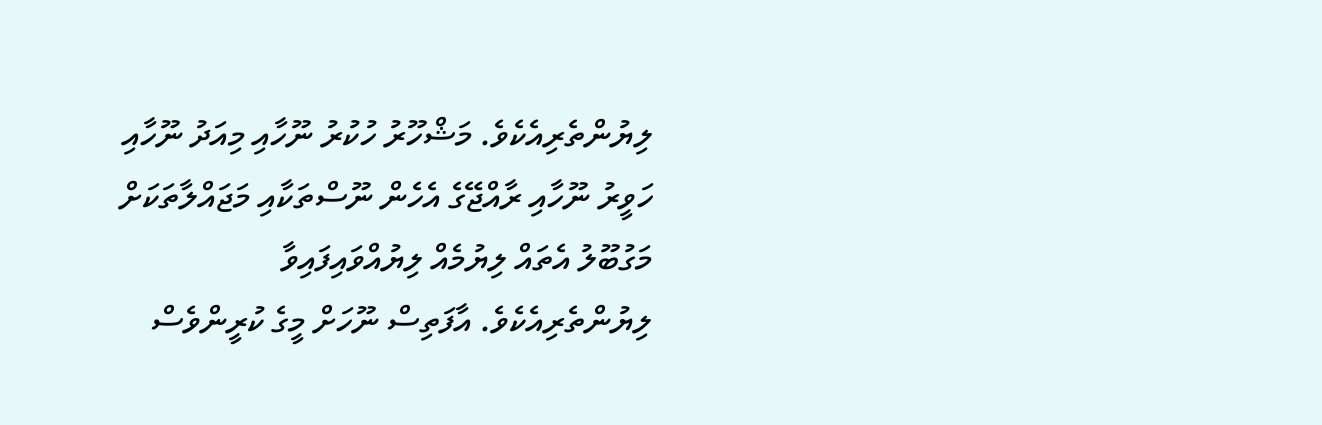ލިޔުންތެރިއެކެވެ. މަޝްހޫރު ހުކުރު ނޫހާއި މިއަދު ނޫހާއި ހަވީރު ނޫހާއި ރާއްޖޭގެ އެހެން ނޫސްތަކާއި މަޖައްލާތަކަށް މަގުބޫލު އެތައް ލިޔުމެއް ލިޔުއްވައިފައިވާ ލިޔުންތެރިއެކެވެ. އާފަތިސް ނޫހަށް މީގެ ކުރީންވެސް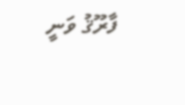ފާރޫޤު ވަނީ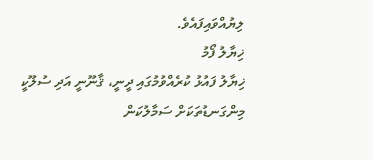ލިޔުއްވައިފައެވެ.
ޚިޔާލު ފޯމު
ޚިޔާލު ފައުޅު ކުރެއްވުމުގައި ދީނީ، ޤާނޫނީ އަދި ސުލޫކީ މިންގަނޑުތަކަށް ސަމާލުކަން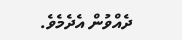ދެއްވުން އެދެމެވެ.